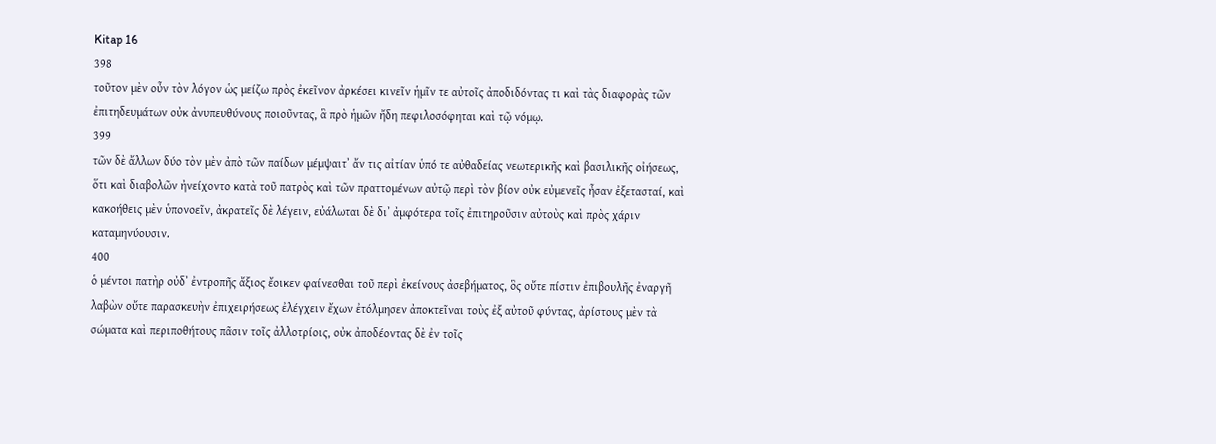Kitap 16
398
τοῦτον μὲν οὖν τὸν λόγον ὡς μείζω πρὸς ἐκεῖνον ἀρκέσει κινεῖν ἡμῖν τε αὐτοῖς ἀποδιδόντας τι καὶ τὰς διαφορὰς τῶν ἐπιτηδευμάτων οὐκ ἀνυπευθύνους ποιοῦντας, ἃ πρὸ ἡμῶν ἤδη πεφιλοσόφηται καὶ τῷ νόμῳ.
399
τῶν δὲ ἄλλων δύο τὸν μὲν ἀπὸ τῶν παίδων μέμψαιτʼ ἄν τις αἰτίαν ὑπό τε αὐθαδείας νεωτερικῆς καὶ βασιλικῆς οἰήσεως, ὅτι καὶ διαβολῶν ἠνείχοντο κατὰ τοῦ πατρὸς καὶ τῶν πραττομένων αὐτῷ περὶ τὸν βίον οὐκ εὐμενεῖς ἦσαν ἐξετασταί, καὶ κακοήθεις μὲν ὑπονοεῖν, ἀκρατεῖς δὲ λέγειν, εὐάλωται δὲ διʼ ἀμφότερα τοῖς ἐπιτηροῦσιν αὐτοὺς καὶ πρὸς χάριν καταμηνύουσιν.
400
ὁ μέντοι πατὴρ οὐδʼ ἐντροπῆς ἄξιος ἔοικεν φαίνεσθαι τοῦ περὶ ἐκείνους ἀσεβήματος, ὃς οὔτε πίστιν ἐπιβουλῆς ἐναργῆ λαβὼν οὔτε παρασκευὴν ἐπιχειρήσεως ἐλέγχειν ἔχων ἐτόλμησεν ἀποκτεῖναι τοὺς ἐξ αὐτοῦ φύντας, ἀρίστους μὲν τὰ σώματα καὶ περιποθήτους πᾶσιν τοῖς ἀλλοτρίοις, οὐκ ἀποδέοντας δὲ ἐν τοῖς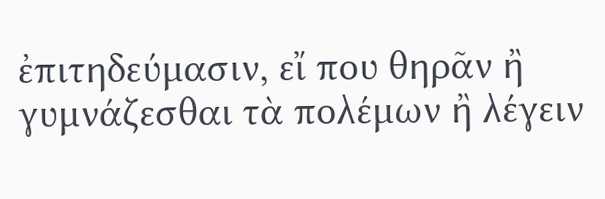ἐπιτηδεύμασιν, εἴ που θηρᾶν ἢ γυμνάζεσθαι τὰ πολέμων ἢ λέγειν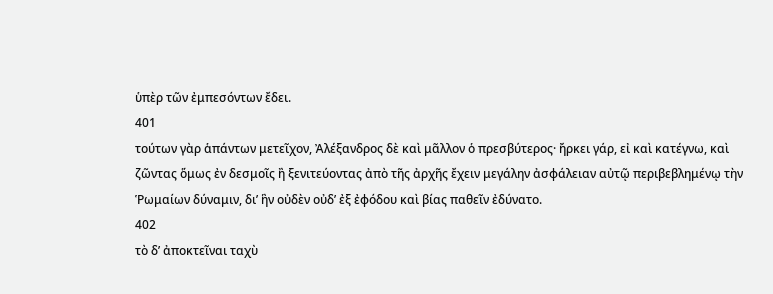ὑπὲρ τῶν ἐμπεσόντων ἔδει.
401
τούτων γὰρ ἁπάντων μετεῖχον, Ἀλέξανδρος δὲ καὶ μᾶλλον ὁ πρεσβύτερος· ἤρκει γάρ, εἰ καὶ κατέγνω, καὶ ζῶντας ὅμως ἐν δεσμοῖς ἢ ξενιτεύοντας ἀπὸ τῆς ἀρχῆς ἔχειν μεγάλην ἀσφάλειαν αὐτῷ περιβεβλημένῳ τὴν Ῥωμαίων δύναμιν, διʼ ἣν οὐδὲν οὐδʼ ἐξ ἐφόδου καὶ βίας παθεῖν ἐδύνατο.
402
τὸ δʼ ἀποκτεῖναι ταχὺ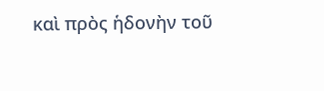καὶ πρὸς ἡδονὴν τοῦ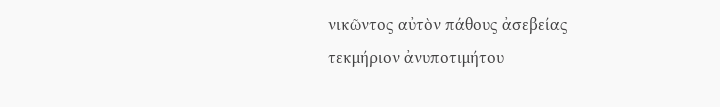νικῶντος αὐτὸν πάθους ἀσεβείας τεκμήριον ἀνυποτιμήτου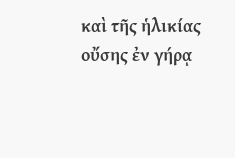καὶ τῆς ἡλικίας οὔσης ἐν γήρᾳ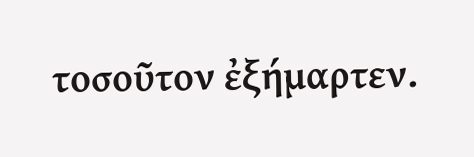τοσοῦτον ἐξήμαρτεν.